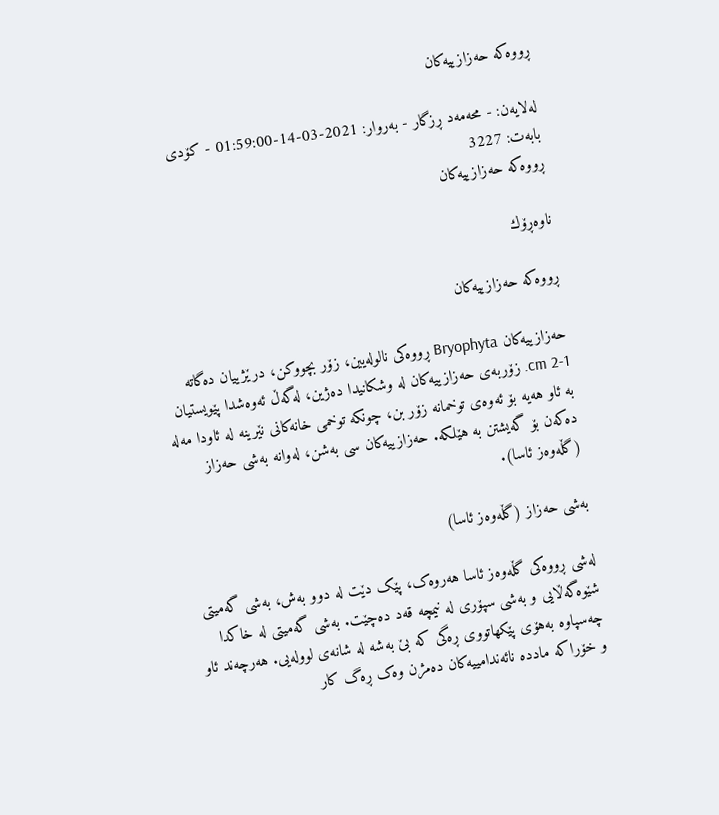ڕووەکە حەزازییەکان

له‌لایه‌ن: - محەمەد ڕزگار - به‌روار: 2021-03-14-01:59:00 - کۆدی بابەت: 3227
ڕووەکە حەزازییەکان

ناوه‌ڕۆك

ڕووەکە حەزازییەکان

حەزازییەکان Bryophyta ڕووەکی نالولەیین، زۆر بچووکن، درێژییان دەگاتە 1-2 cm. زۆربەی حەزازییەکان لە وشکانیدا دەژین، لەگەڵ ئەوەشدا پێویستیان بە ئاو هەیە بۆ ئەوەی توخمانە زۆر بن، چونکە توخمی خانەکانی نێرینە لە ئاودا مەلە دەکەن بۆ گەیشتن بە هێلکە. حەزازییەکان سی بەشن، لەوانە بەشی حەزاز (گڵەوەز ئاسا).

بەشی حەزاز (گڵەوەز ئاسا)

لەشی ڕووەکی گڵەوەز ئاسا هەروەک، پێک دێت لە دوو بەش، بەشی گەمیتی شێوەگەڵایی و بەشی سپۆری لە نیمچە قەد دەچێت. بەشی گەمیتی لە خاکدا چەسپاوە بەهۆی پێکهاتووی ڕەگی کە بێ بەشە لە شانەی لوولەیی. هەرچەند ئاو و خۆراکە ماددە نائەندامییەکان دەمژن وەک ڕەگ کار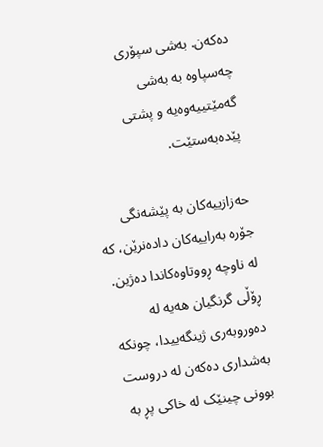دەکەن. بەشی سپۆری چەسپاوە بە بەشی گەمێتییەوەیە و پشتی پێدەبەستێت.

حەزازییەکان بە پێشەنگی جۆرە بەراییەکان دادەنرێن، کە لە ناوچە ڕووتاوەکاندا دەژین. ڕۆڵی گرنگیان هەیە لە دەوروبەری ژینگەییدا، چونکە بەشداری دەکەن لە دروست بوونی چینێک لە خاکی پڕ بە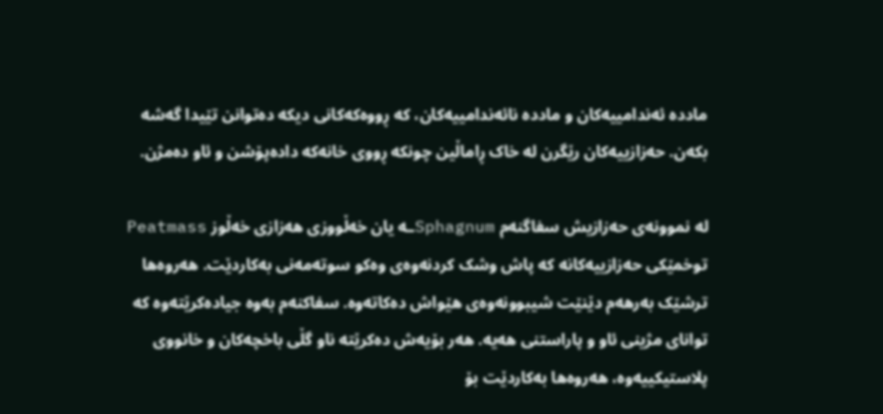ماددە ئەندامییەکان و ماددە نائەندامییەکان، کە ڕووەکەکانی دیکە دەتوانن تێیدا گەشە بکەن. حەزازییەکان رێگرن لە خاک ڕاماڵین چونکە ڕووی خانەکە دادەپۆشن و ئاو دەمژن.

لە نموونەی حەزازیش سفاگنەم Sphagnumـە یان خەڵووزی هەزازی خەڵوز Peatmass توخمێکی حەزازییەکانە کە پاش وشک کردنەوەی وەکو سوتەمەنی بەکاردێت. هەروەها ترشێک بەرهەم دێنێت شیبوونەوەی هێواش دەکاتەوە. سفاکنەم بەوە جیادەکرێتەوە کە توانای مژینی ئاو و پاراستنی هەیە. هەر بۆیەش دەکرێتە ناو گڵی باخچەکان و خانووی پلاستیکییەوە، هەروەها بەکاردێت بۆ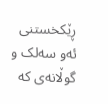ڕێکخستنی ئەو سەلک و گوڵانەی کە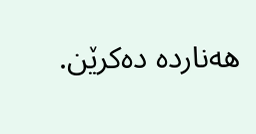هەناردە دەکرێن.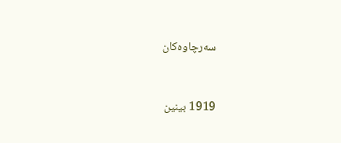سەرچاوەکان



1919 بینین